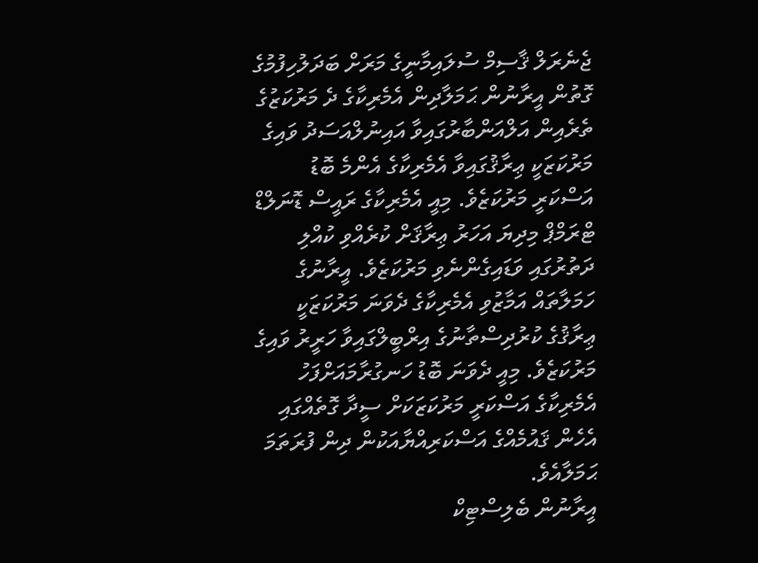ޖެނެރަލް ޤާސިމް ސުލައިމާނީގެ މަރަށް ބަދަލުހިފުމުގެ ގޮތުން އީރާނުން ޙަމަލާދިން އެމެރިކާގެ ދެ މަރުކަޒުގެ ތެރެއިން އަލްއަންބާރުގައިވާ އައިނުލްއަސަދު ވައިގެ މަރުކަޒަކީ ޢިރާޤުގައިވާ އެމެރިކާގެ އެންމެ ބޮޑު އަސްކަރީ މަރުކަޒެވެ. މިއީ އެމެރިކާގެ ރައީސް ޑޮނަލްޑް ޓްރަމްޕް މިދިޔަ އަހަރު ޢިރާޤަށް ކުރެއްވި ކުއްލި ދަތުރުގައި ވަޑައިގެންނެވި މަރުކަޒެވެ. އީރާނުގެ ހަމަލާތައް އަމާޒުވި އެމެރިކާގެ ދެވަނަ މަރުކަޒަކީ ޢިރާޤުގެ ކުރުދިސްތާނުގެ އިރްބީލްގައިވާ ހަރީރު ވައިގެ މަރުކަޒެވެ. މިއީ ދެވަނަ ބޮޑު ހަނގުރާމައަށްފަހު އެމެރިކާގެ އަސްކަރީ މަރުކަޒަކަށް ސީދާ ގޮތެއްގައި އެހެން ޤައުމެއްގެ އަސްކަރިއްޔާއަކުން ދިން ފުރަތަމަ ޙަމަލާއެވެ.
އީރާނުން ބެލިސްޓިކް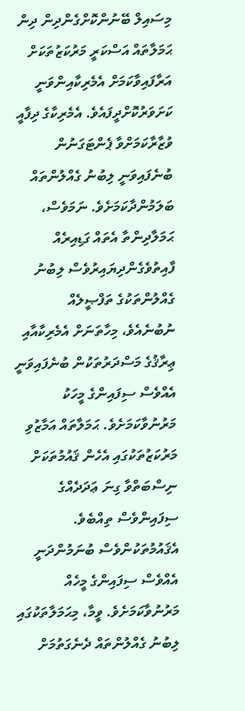މިސައިލް ބޭނުންކޮށްގެންދިން ދިން ޙަމަލާތައް އަސްކަރީ މަރުކަޒުތަކަށް އަރާފައިވާކަމަށް އެމެރިކާއިންވަނީ ކަށަވަރުކޮށްދީފައެވެ. އެމެރިކާގެ ދިފާއީ ވުޒާރާކަމަށްވާ ޕެންޓަގަނުން ބުނެފައިވަނީ ލިބުނު ގެއްލުންތައް ބަލަމުންދާކަމަށެވެ. ނަމަވެސް، ޙަމަލާދިންތާ އެތައް ގަޑިއިރެއް ފާއިތުވެގެންދިޔައިރުވެސް ލިބުނު ގެއްލުންތަކުގެ ތަފްޞީލެއް ނުބުނެއެވެ، މިހާތަނަށް އެމެރިކާއާއި ޢިރާޤުގެ މަސްދަރުތަކުން ބުނެފައިވަނީ އެއްވެސް ސިފައިންގެ މީހަކު މަރުނުވާކަމަށެވެ. ޙަމަލާތައް އަމާޒުވި މަރުކަޒުތަކުގައި އެހެން ޤައުމުތަކަށް ނިސްބަތްވާ ގިނަ ޢަދަދެއްގެ ސިފައިންވެސް ތިއްބެވެ. އެޤައުމުތަކުންވެސް ބުނަމުންދަނީ އެއްވެސް ސިފައިންގެ މީހެއް މަރުނުވާކަމަށެވެ. ވީމާ، މިޙަމަލާތަކުގައި ލިބުނު ގެއްލުންތައް ދެނެގަތުމަށް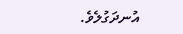އުނދަގުލެވެ.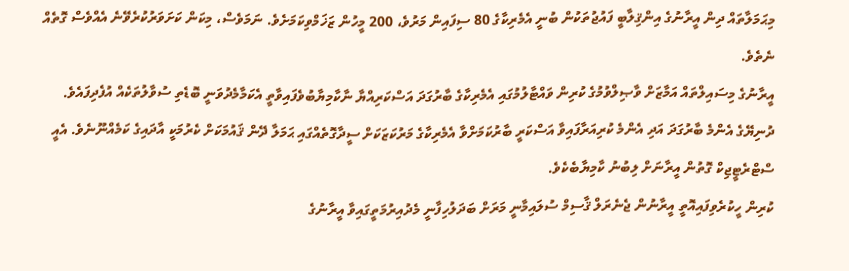މިޙަމަލާތައް ދިން އީރާނުގެ އިންޤިލާބީ ފައުޖުތަކުން ބުނީ އެމެރިކާގެ 80 ސިފައިން މަރުވެ، 200 މީހުން ޒަޚަމްވިކަމަށެވެ. ނަމަވެސް، މިކަން ކަށަވަރުކުރެވޭނެ އެއްވެސް ގޮތެއް ނެތެވެ.
އީރާނުގެ މިސައިލްތައް އަމާޒަށް ވާޞިލްވުމުގެ ކުރިން ވައްޓާލުމުގައި އެމެރިކާގެ ބާރުގަދަ އަސްކަރިއްޔާ ނާކާމިޔާބުވެފައިވާތީ އެކަމާމެދުވަނީ ބޮޑެތި ސުވާލުތަކެއް އުފެދިފައެވެ. ދުނިޔޭގެ އެންމެ ބާރުގަދަ އަދި އެންމެ ކުރިއަރާފައިވާ އަސްކަރީ ބާރުކަމަށްވާ އެމެރިކާގެ މަރުކަޒަކަށް ސީދާގޮތެއްގައި ޙަމަލާ ދޭން ޤައުމަކަށް ކެރުމަކީ އާދައިގެ ކަމެއްނޫނެވެ. އެއީ ސްޓްރެޓީޖިކް ގޮތުން އީރާނަށް ލިބުނު ކާމިޔާބެކެވެ.
ކުރިން ހީކުރެވިފައިއޮތީ އީރާނުން ޖެނެރަލް ޤާސިމް ސުލައިމާނީ މަރަށް ބަދަލުހިފާނީ މެދުއިރުމަތީގައިވާ އީރާނުގެ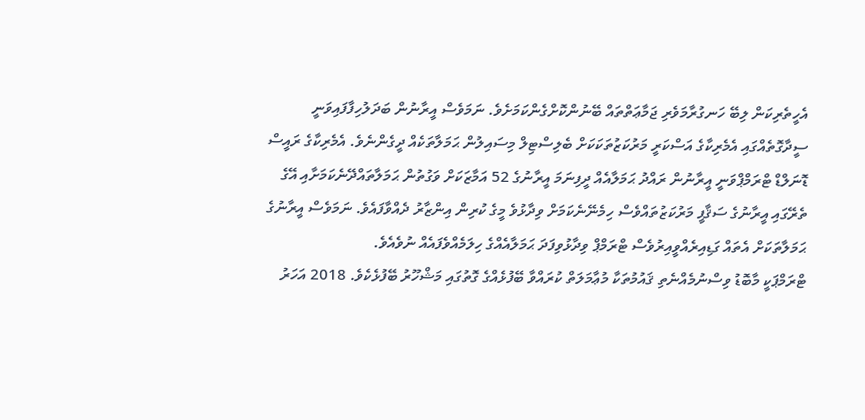އެހީތެރިކަން ލިބޭ ހަނގުރާމަވެރި ޖަމާޢަތްތައް ބޭނުންކޮށްގެންކަމަށެވެ. ނަމަވެސް އީރާނުން ބަދަލުހިފާފައިވަނީ ސީދާގޮތެއްގައި އެމެރިކާގެ އަސްކަރީ މަރުކަޒުތަކަކަށް ބެލިސްޓިލް މިސައިލުން ޙަމަލާތަކެއް ދީގެންނެވެ. އެމެރިކާގެ ރައީސް ޑޮނަލްޑް ޓްރަމްޕްވަނީ އީރާނުން ރައްދު ޙަމަލާއެއް ދީފިނަމަ އީރާނުގެ 52 އަމާޒަކަށް ވަގުތުން ޙަމަލާތައްދޭނެކަމަށާއި އޭގެ ތެރޭގައި އީރާނުގެ ސަޤާފީ މަރުކަޒުތައްވެސް ހިމެނޭނެކަމަށް ވިދާޅުވެ މީގެ ކުރިން އިންޒާރު ދެއްވާފައެވެ. ނަމަވެސް އީރާނުގެ ޙަމަލާތަކަށް އެތައް ގަޑިއިރެއްވީއިރުވެސް ޓްރަމްޕް ވިދާޅުވިފަދަ ޙަމަލާއެއްގެ ހިލަމެއްވެފައެއް ނުވެއެވެ.
ޓްރަމްޕަކީ މާބޮޑު ވިސްނުމެއްނެތި ޤައުމުތަކާ މުޢާމަލަތް ކުރައްވާ ބޭފުޅެއްގެ ގޮތުގައި މަޝްހޫރު ބޭފުޅެކެވެ. 2018 އަހަރު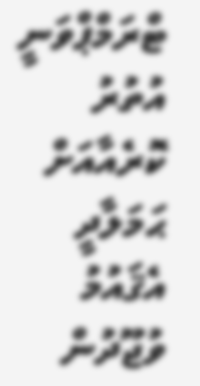ޓްރަމްޕްވަނީ އުތުރު ކޮރެއާއަށް ޙަމަލާދީ އެޤައުމު ވުޖޫދުން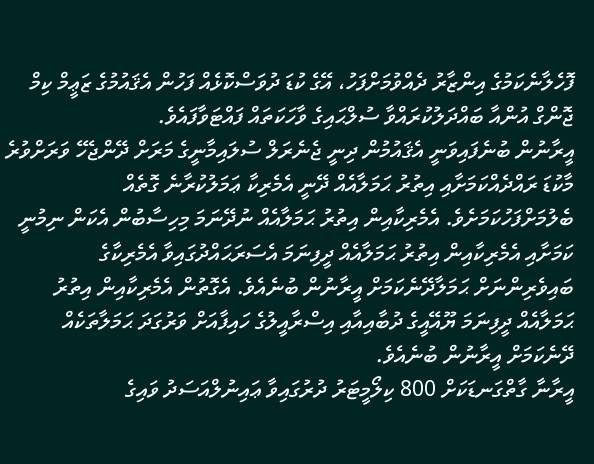ފޮހެލާނެކަމުގެ އިންޒާރު ދެއްވުމަށްފަހު، އޭގެ ކުޑަ ދުވަސްކޮޅެއް ފަހުން އެޤައުމުގެ ޒަޢީމް ކިމް ޖޮންގް އުންއާ ބައްދަލުކުރައްވާ ސުލްޙައިގެ ވާހަކަތައް ފައްޓަވާފައެވެ.
އީރާނުން ބުނެފައިވަނީ އެޤައުމުން ދިނީ ޖެނެރަލް ސުލައިމާނީގެ މަރަށް ދޭންޖެހޭ ވަރަށްވުރެ މާކުޑަ ރައްދެއްކަމަށާއި އިތުރު ޙަމަލާއެއް ދޭނީ އެމެރިކާ ޢަމަލުކުރާނެ ގޮތެއް ބެލުމަށްފަހުކަމަށެވެ. އެމެރިކާއިން އިތުރު ޙަމަލާއެއް ނުދޭނަމަ މިހިސާބުން އެކަން ނިމުނީ ކަމަށާއި އެމެރިކާއިން އިތުރު ޙަމަލާއެއް ދީފިނަމަ އެސަރަޙައްދުގައިވާ އެމެރިކާގެ ބައިވެރިންނަށް ޙަމަލާދޭނެކަމަށް އީރާނުން ބުނެއެވެ. އެގޮތުން އެމެރިކާއިން އިތުރު ޙަމަލާއެއް ދީފިނަމަ ޔޫއޭއީގެ ދުބާއިއާއި އިސްރާއީލުގެ ހައިފާއަށް ވަރުގަދަ ޙަމަލާތަކެއް ދޭނެކަމަށް އީރާނުން ބުނެއެވެ.
އީރާނާ ގާތްގަނޑަކަށް 800 ކިލޯމީޓަރު ދުރުގައިވާ ޢައިނުލްއަސަދު ވައިގެ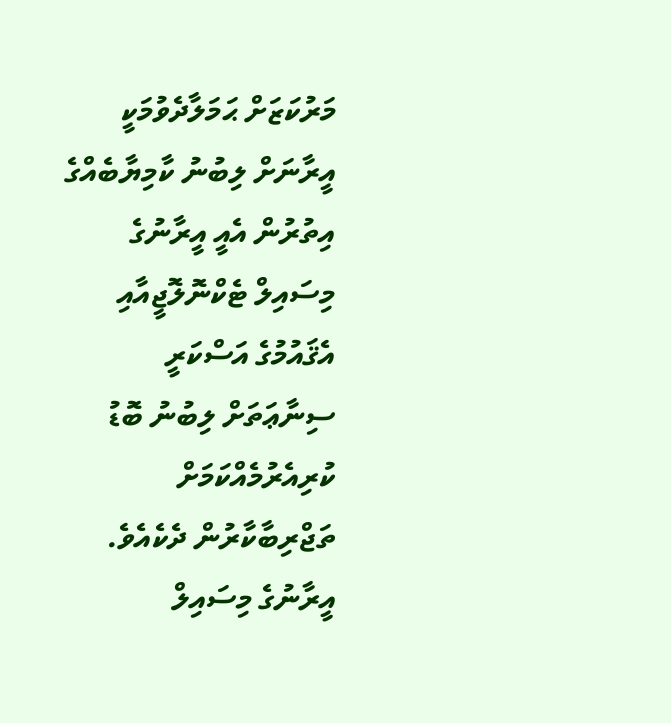މަރުކަޒަށް ޙަމަލާދެވުމަކީ އީރާނަށް ލިބުނު ކާމިޔާބެއްގެ އިތުރުން އެއީ އީރާނުގެ މިސައިލް ޓެކްނޮލޮޖީއާއި އެޤައުމުގެ އަސްކަރީ ސިނާޢަތަށް ލިބުނު ބޮޑު ކުރިއެރުމެއްކަމަށް ތަޖްރިބާކާރުން ދެކެއެވެ. އީރާނުގެ މިސައިލް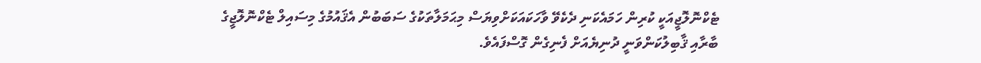ޓެކްނޮލޮޖީއަކީ ކުރިން ހަމައެކަނި ދެކެވޭ ވާހަކައަކަށްވިޔަސް މިޙަމަލާތަކުގެ ސަބަބުން އެޤައުމުގެ މިސައިލް ޓެކްނޮލޮޖީގެ ބާރާއި ޤާބިލުކަންވަނީ ދުނިޔެއަށް ފެނިގެން ގޮސްފައެވެ.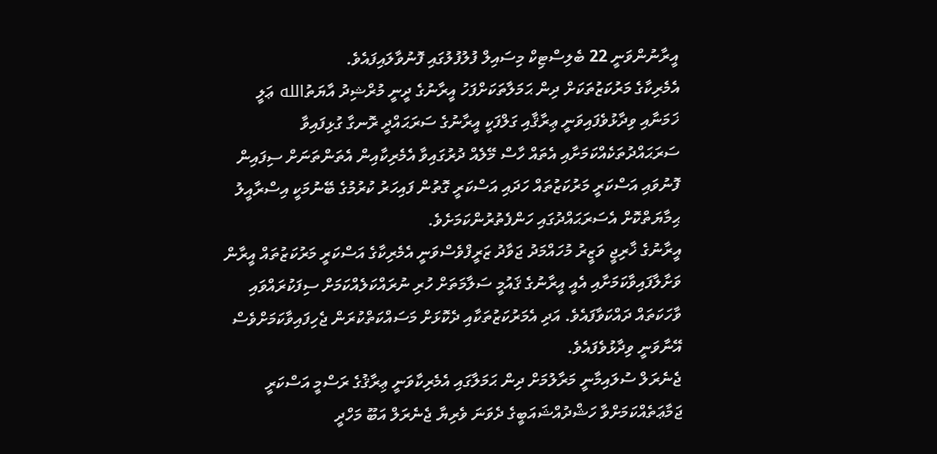އީރާނުންވަނީ 22 ބެލިސްޓިކް މިސައިލް ފުލުފުލުގައި ފޮނުވާލައިފައެވެ.
އެމެރިކާގެ މަރުކަޒުތަކަށް ދިން ޙަމަލާތަކަށްފަހު އީރާނުގެ ދީނީ މުރްޝިދު އާޔަތުالله ޢަލީ ޚަމަނާއި ވިދާޅުވެފައިވަނީ ޢިރާޤާއި ގަލްފަކީ އީރާނުގެ ސަރަޙައްދީ ރޮނގާ ގުޅިފައިވާ ސަރަޙައްދުތަކެއްކަމަށާއި އެތައް ހާސް މޭލެއް ދުރުގައިވާ އެމެރިކާއިން އެތަންތަނަށް ސިފައިން ފޮނުވައި އަސްކަރީ މަރުކަޒުތައް ހަދައި އަސްކަރީ ގޮތުން ފައިހަރު ކުރުމުގެ ބޭނުމަކީ އިސްރާއީލު ޙިމާޔަތްކޮށް އެސަރަޙައްދުގައި ހަންފެތުރުންކަމަށެވެ.
އީރާނުގެ ޚާރިޖީ ވަޒީރު މުހައްމަދު ޖަވާދު ޒަރީފްވެސްވަނީ އެމެރިކާގެ އަސްކަރީ މަރުކަޒުތައް އީރާން ވަށާލާފައިވާކަމަށާއި އެއީ އީރާނުގެ ޤައުމީ ސަލާމަތަށް ހުރި ނުރައްކަލެއްކަމަށް ސިފަކުރައްވައި ވާހަކަތައް ދައްކަވާފައެވެ. އަދި އެމަރުކަޒުތަކާއި ދެކޮޅަށް މަސައްކަތްކުރަން ޖެހިފައިވާކަމަށްވެސް އޭނާވަނީ ވިދާޅުވެފައެވެ.
ޖެނެރަލް ސުލައިމާނީ މަރާލުމަށް ދިން ޙަމަލާގައި އެމެރިކާވަނީ ޢިރާޤުގެ ރަސްމީ އަސްކަރީ ޖަމާޢަތެއްކަމަށްވާ ހަޝްދުއްޝައަބީގެ ދެވަނަ ވެރިޔާ ޖެނެރަލް އަބޫ މަހްދީ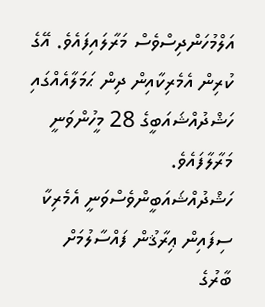އަލްމުހަންދިސްވެސް މަރާލައިފައެވެ. އޭގެ ކުރިން އެމެރިކާއިން ދިން ޙަމަލާއެއްގައި ހަޝްދުއްޝައަބީގެ 28 މީހުންވަނީ މަރާލާފައެވެ. ހަޝްދުއްޝައަބީންވެސްވަނީ އެމެރިކާ ސިފައިން ޢިރާޤުން ފައްސާލުމަށް ބާރުގެ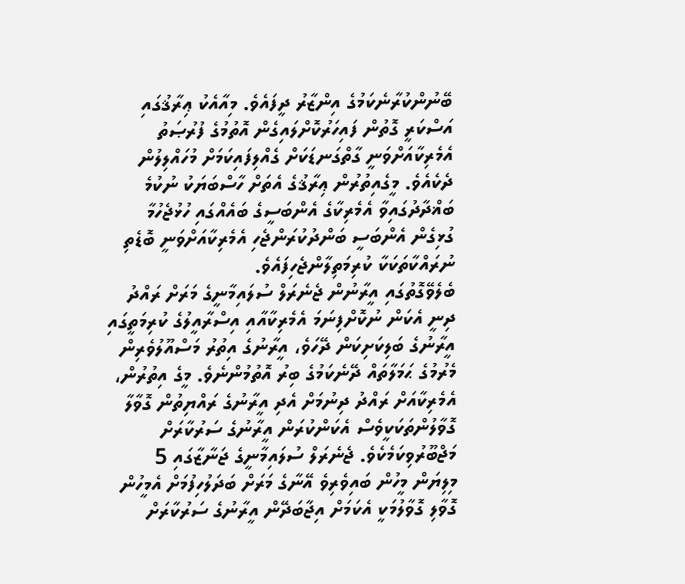ބޭނުންކުރާނެކަމުގެ އިންޒާރު ދީފައެވެ. މިއާއެކު ޢިރާޤުގައި އަސްކަރީ ގޮތުން ފައިހަރުކޮށްލައިގެން އޮތުމުގެ ފުރުޞަތު އެމެރިކާއަށްވަނީ ގާތްގަނޑަކަށް ގެއްލިފައިކަމަށް މުހައްލިލުން ދެކެއެވެ. މީގެއިތުރުން ޢިރާޤުގެ އެތަށް ހާސްބަޔަކު ނުކުމެ ބަޣްދާދުގައިވާ އެމެރިކާގެ އެންބަސީގެ ބައެއްގައި ހުޅުޖެހުމާ ގުޅިގެން އެންބަސީ ބަންދުކުރަންޖެހި އެމެރިކާއަށްވަނީ ބޮޑެތި ނުރައްކާތަކަކާ ކުރިމަތިލާންޖެހިފައެވެ.
ބެލެވޭގޮތުގައި އީރާނުން ޖެނެރަލް ސުލައިމާނީގެ މަރަށް ރައްދު ދިނީ އެކަން ނުކޮށްފިނަމަ އެމެރިކާއާއި އިސްރާއީލުގެ ކުރިމަތީގައި އީރާނުގެ ބަލިކަށިކަން ދޭހަވެ، އީރާނުގެ އިތުރު މަސްއޫލުވެރިން މެރުމުގެ ޙަމަލާތައް ދޭނެކަމުގެ ބިރު އޮތުމުންނެވެ. މީގެ އިތުރުން، އެމެރިކާއަށް ރައްދު ދިނުމަށް އެދި އީރާނުގެ ރައްޔިތުން ގޮވާލާ ގޮވާލުންތަކަކީވެސް އެކަންކުރަން އީރާނުގެ ސަރުކާރަށް މަޖްބޫރުވިކަމެކެވެ. ޖެނެރަލް ސުލައިމާނީގެ ޖަނާޒާގައި 5 މިލިޔަން މީހުން ބައިވެރިވެ އޭނާގެ މަރަށް ބަދަލުހިފުމަށް އެމީހުން ގޮވާލި ގޮވާލުމަކީ އެކަމަށް އިޖާބަދޭން އީރާނުގެ ސަރުކާރަށް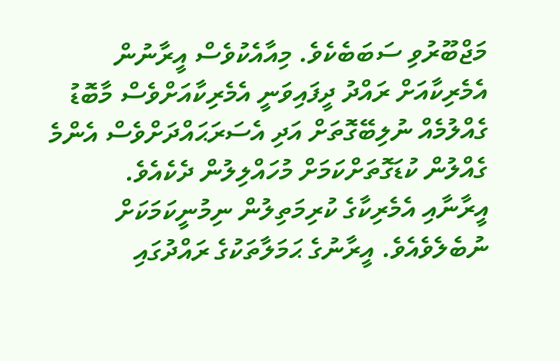މަޖްބޫރުވި ސަބަބެކެވެ. މިއާއެކުވެސް އީރާނުން އެމެރިކާއަށް ރައްދު ދީފައިވަނީ އެމެރިކާއަށްވެސް މާބޮޑު ގެއްލުމެއް ނުލިބޭގޮތަށް އަދި އެސަރަޙައްދަށްވެސް އެންމެ ގެއްލުން ކުޑަގޮތަށްކަމަށް މުހައްލިލުން ދެކެއެވެ.
އީރާނާއި އެމެރިކާގެ ކުރިމަތިލުން ނިމުނީކަމަކަށް ނުބެލެވެއެވެ. އީރާނުގެ ޙަމަލާތަކުގެ ރައްދުގައި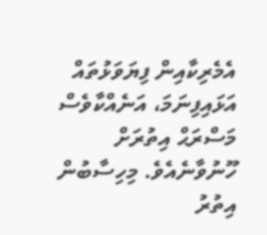އެމެރިކާއިން ފިޔަވަޅުތައް އަޅައިފިނަމަ، އަނެއްކާވެސް މަސްރަޙް އިތުރަށް ހޫނުވާނެއެވެ. މިހިސާބުން އިތުރު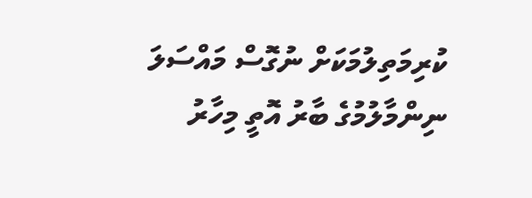ކުރިމަތިލުމަކަށް ނުގޮސް މައްސަލަ ނިންމާލުމުގެ ބާރު އޮތީ މިހާރު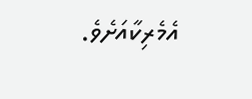އެމެރިކާއަށެވެ.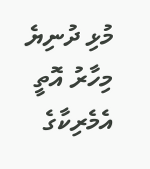މުޅި ދުނިޔެ މިހާރު އޮތީ އެމެރިކާގެ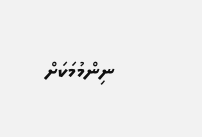ނިންމުމަކަށް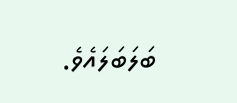ބަލަބަލައެވެ.